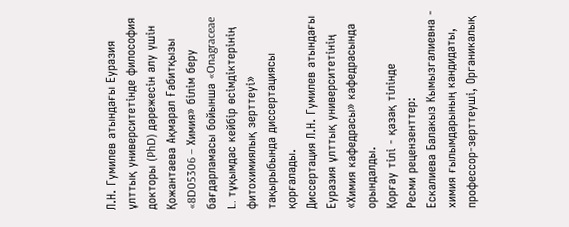Л.Н. Гумилев атындағы Еуразия ұлттық университетінде философия докторы (PhD) дәрежесін алу үшін Қожантаева Ақмарал Ғабитқызы «8D05306 – Химия» білім беру бағдарламасы бойынша «Onagraceae L. тұқымдас кейбір өсімдіктерінің фитохимиялық зерттеуі» тақырыбында диссертациясы қорғалады.
Диссертация Л.Н. Гумилев атындағы Еуразия ұлттық университетінің «Химия кафедрасы» кафедрасында орындалды.
Қорғау тілі - қазақ тілінде
Ресми рецензенттер:
Ескалиева Балакыз Кымызгалиевна - химия ғылымдарының кандидаты, профессор-зерттеуші, Органикалық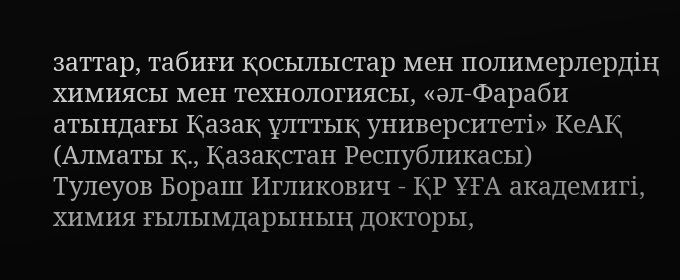заттар, табиғи қосылыстар мен полимерлердің химиясы мен технологиясы, «әл-Фараби атындағы Қазақ ұлттық университеті» КеАҚ (Алматы қ., Қазақстан Республикасы)
Тулеуов Бораш Игликович - ҚР ҰҒА академигі, химия ғылымдарының докторы,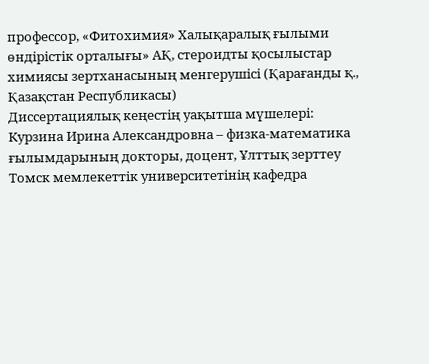профессор, «Фитохимия» Халықаралық ғылыми өндірістік орталығы» АҚ, стероидты қосылыстар химиясы зертханасының менгерушісі (Қарағанды қ., Қазақстан Республикасы)
Диссертациялық кеңестің уақытша мүшелері:
Курзина Ирина Александровна – физка-математика ғылымдарының докторы, доцент, Ұлттық зерттеу Томск мемлекеттік университетінің кафедра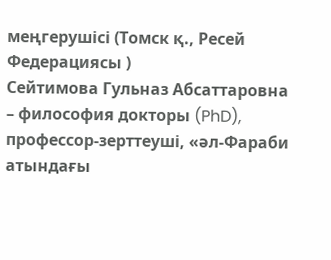меңгерушісі (Томск қ., Ресей Федерациясы )
Сейтимова Гульназ Абсаттаровна – философия докторы (PhD), профессор-зерттеуші, «әл-Фараби атындағы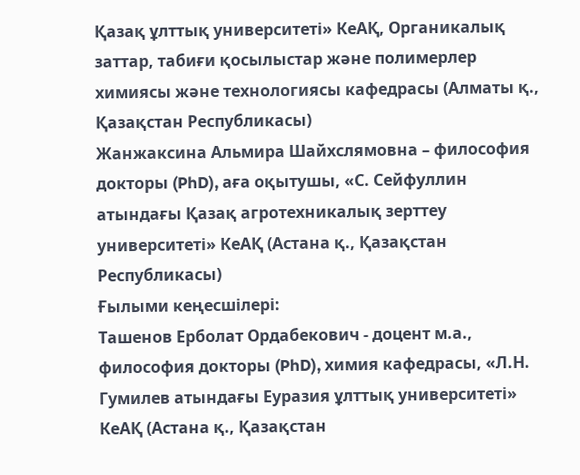Қазақ ұлттық университеті» КеАҚ, Органикалық заттар, табиғи қосылыстар және полимерлер химиясы және технологиясы кафедрасы (Алматы қ., Қазақстан Республикасы)
Жанжаксина Альмира Шайхслямовна – философия докторы (PhD), аға оқытушы, «С. Сейфуллин атындағы Қазақ агротехникалық зерттеу университеті» КеАҚ (Астана қ., Қазақстан Республикасы)
Ғылыми кеңесшілері:
Ташенов Ерболат Ордабекович - доцент м.а., философия докторы (PhD), химия кафедрасы, «Л.Н. Гумилев атындағы Еуразия ұлттық университеті» КеАҚ (Астана қ., Қазақстан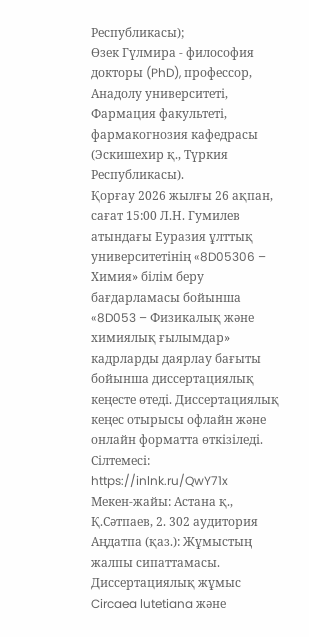Республикасы);
Өзек Гүлмира - философия докторы (PhD), профессор, Анадолу университеті, Фармация факультеті, фармакогнозия кафедрасы (Эскишехир қ., Түркия Республикасы).
Қорғау 2026 жылғы 26 ақпан, сағат 15:00 Л.Н. Гумилев атындағы Еуразия ұлттық университетінің «8D05306 – Химия» білім беру бағдарламасы бойынша «8D053 – Физикалық және химиялық ғылымдар» кадрларды даярлау бағыты бойынша диссертациялық кеңесте өтеді. Диссертациялық кеңес отырысы офлайн және онлайн форматта өткізіледі.
Сілтемесі: https://inlnk.ru/QwY71x
Мекен-жайы: Астана қ., Қ.Сәтпаев, 2. 302 аудитория
Аңдатпа (қаз.): Жұмыстың жалпы сипаттамасы. Диссертациялық жұмыс Circaea lutetiana және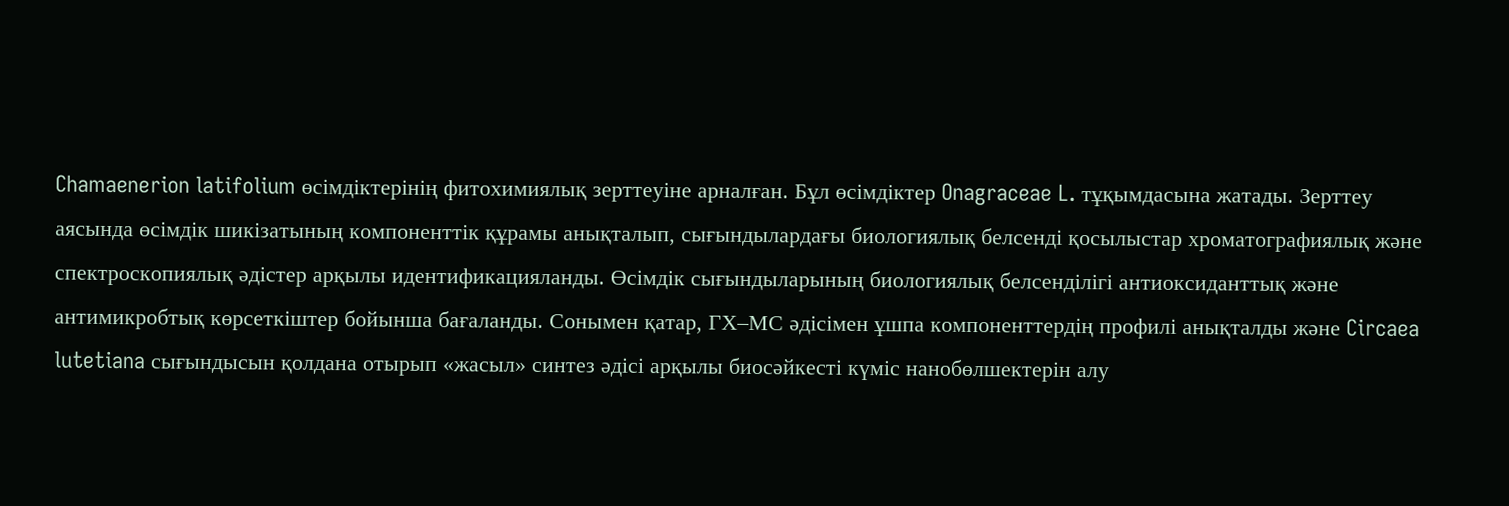Chamaenerion latifolium өсімдіктерінің фитохимиялық зерттеуіне арналған. Бұл өсімдіктер Onagraceae L. тұқымдасына жатады. Зерттеу аясында өсімдік шикізатының компоненттік құрамы анықталып, сығындылардағы биологиялық белсенді қосылыстар хроматографиялық және спектроскопиялық әдістер арқылы идентификацияланды. Өсімдік сығындыларының биологиялық белсенділігі антиоксиданттық және антимикробтық көрсеткіштер бойынша бағаланды. Сонымен қатар, ГХ–МС әдісімен ұшпа компоненттердің профилі анықталды және Circaea lutetiana сығындысын қолдана отырып «жасыл» синтез әдісі арқылы биосәйкесті күміс нанобөлшектерін алу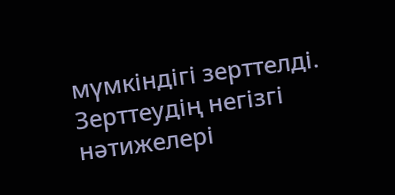мүмкіндігі зерттелді. Зерттеудің негізгі нәтижелері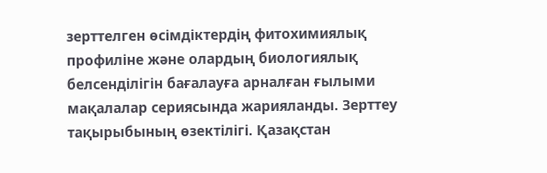зерттелген өсімдіктердің фитохимиялық профиліне және олардың биологиялық белсенділігін бағалауға арналған ғылыми мақалалар сериясында жарияланды. Зерттеу тақырыбының өзектілігі. Қазақстан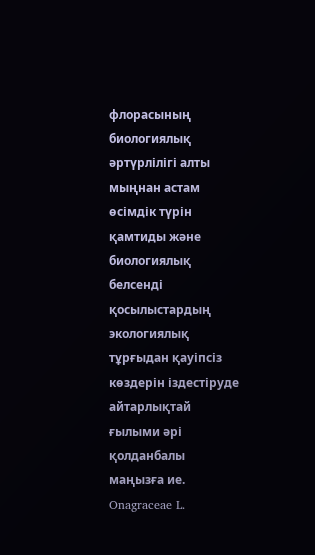флорасының биологиялық әртүрлілігі алты мыңнан астам өсімдік түрін қамтиды және биологиялық белсенді қосылыстардың экологиялық тұрғыдан қауіпсіз көздерін іздестіруде айтарлықтай ғылыми әрі қолданбалы маңызға ие. Onagraceae L.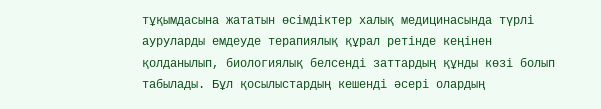тұқымдасына жататын өсімдіктер халық медицинасында түрлі ауруларды емдеуде терапиялық құрал ретінде кеңінен қолданылып, биологиялық белсенді заттардың құнды көзі болып табылады. Бұл қосылыстардың кешенді әсері олардың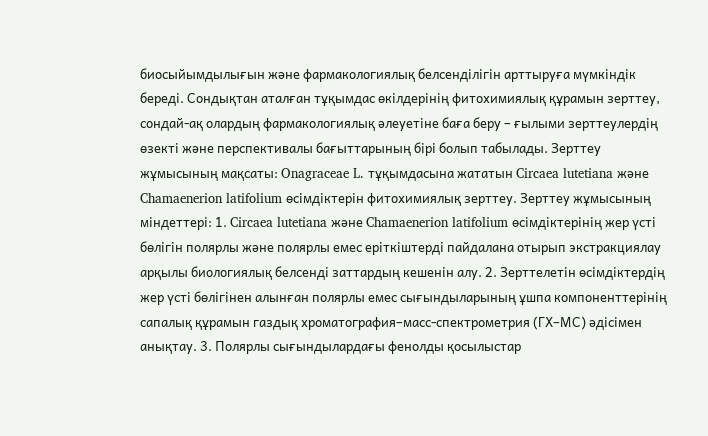биосыйымдылығын және фармакологиялық белсенділігін арттыруға мүмкіндік береді. Сондықтан аталған тұқымдас өкілдерінің фитохимиялық құрамын зерттеу, сондай-ақ олардың фармакологиялық әлеуетіне баға беру – ғылыми зерттеулердің өзекті және перспективалы бағыттарының бірі болып табылады. Зерттеу жұмысының мақсаты: Onagraceae L. тұқымдасына жататын Circaea lutetiana және Chamaenerion latifolium өсімдіктерін фитохимиялық зерттеу. Зерттеу жұмысының міндеттері: 1. Circaea lutetiana және Chamaenerion latifolium өсімдіктерінің жер үсті бөлігін полярлы және полярлы емес еріткіштерді пайдалана отырып экстракциялау арқылы биологиялық белсенді заттардың кешенін алу. 2. Зерттелетін өсімдіктердің жер үсті бөлігінен алынған полярлы емес сығындыларының ұшпа компоненттерінің сапалық құрамын газдық хроматография–масс-спектрометрия (ГХ–МС) әдісімен анықтау. 3. Полярлы сығындылардағы фенолды қосылыстар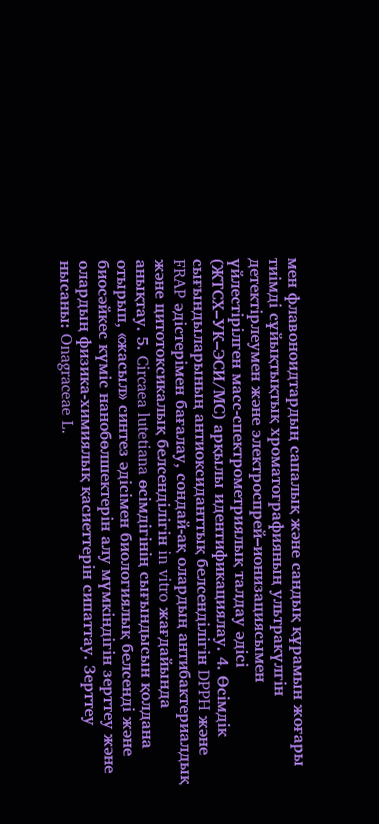мен флавоноидтардың сапалық және сандық құрамын жоғары тиімді сұйықтықтық хроматографияның ультракүлгін детектірлеумен және электроспрей–ионизациясымен үйлестірілген масс-спектрометриялық талдау әдісі (ЖТСХ–УК–ЭСИ/МС) арқылы идентификациялау. 4. Өсімдік сығындыларының антиоксиданттық белсенділігін DPPH және FRAP әдістерімен бағалау, сондай-ақ олардың антибактериалдық және цитотоксикалық белсенділігін in vitro жағдайында анықтау. 5. Circaea lutetiana өсімдігінің сығындысын қолдана отырып, «жасыл» синтез әдісімен биологиялық белсенді және биосәйкес күміс нанобөлшектерін алу мүмкіндігін зерттеу және олардың физика-химиялық қасиеттерін сипаттау. Зерттеу нысаны: Onagraceae L.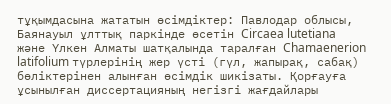тұқымдасына жататын өсімдіктер: Павлодар облысы, Баянауыл ұлттық паркінде өсетін Circaea lutetiana және Үлкен Алматы шатқалында таралған Chamaenerion latifolium түрлерінің жер үсті (гүл, жапырақ, сабақ) бөліктерінен алынған өсімдік шикізаты. Қорғауға ұсынылған диссертацияның негізгі жағдайлары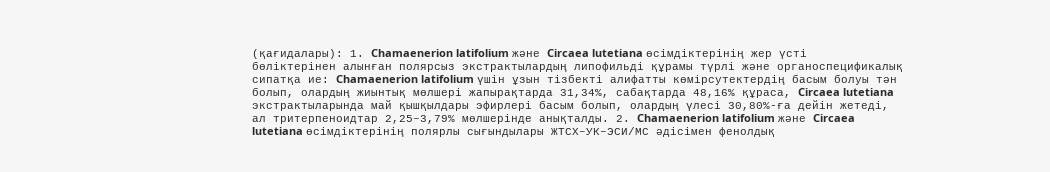(қағидалары): 1. Chamaenerion latifolium және Circaea lutetiana өсімдіктерінің жер үсті бөліктерінен алынған полярсыз экстрактылардың липофильді құрамы түрлі және органоспецификалық сипатқа ие: Chamaenerion latifolium үшін ұзын тізбекті алифатты көмірсутектердің басым болуы тән болып, олардың жиынтық мөлшері жапырақтарда 31,34%, сабақтарда 48,16% құраса, Circaea lutetiana экстрактыларында май қышқылдары эфирлері басым болып, олардың үлесі 30,80%-ға дейін жетеді, ал тритерпеноидтар 2,25–3,79% мөлшерінде анықталды. 2. Chamaenerion latifolium және Circaea lutetiana өсімдіктерінің полярлы сығындылары ЖТСХ–УК–ЭСИ/МС әдісімен фенолдық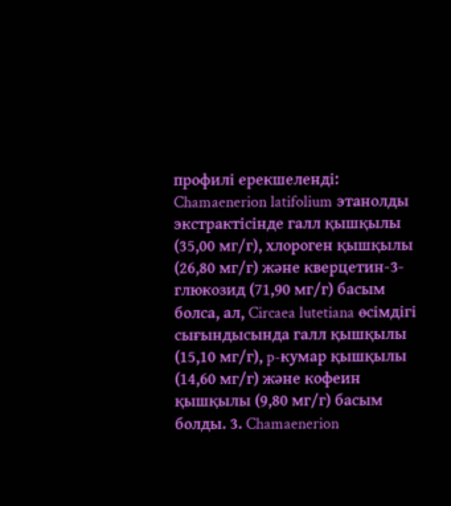профилі ерекшеленді: Chamaenerion latifolium этанолды экстрактісінде галл қышқылы (35,00 мг/г), хлороген қышқылы (26,80 мг/г) және кверцетин-3-глюкозид (71,90 мг/г) басым болса, ал, Circaea lutetiana өсімдігі сығындысында галл қышқылы (15,10 мг/г), p-кумар қышқылы (14,60 мг/г) және кофеин қышқылы (9,80 мг/г) басым болды. 3. Chamaenerion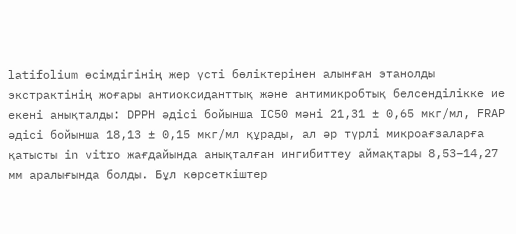latifolium өсімдігінің жер үсті бөліктерінен алынған этанолды экстрактінің жоғары антиоксиданттық және антимикробтық белсенділікке ие екені анықталды: DPPH әдісі бойынша IC50 мәні 21,31 ± 0,65 мкг/мл, FRAP әдісі бойынша 18,13 ± 0,15 мкг/мл құрады, ал әр түрлі микроағзаларға қатысты in vitro жағдайында анықталған ингибиттеу аймақтары 8,53–14,27 мм аралығында болды. Бұл көрсеткіштер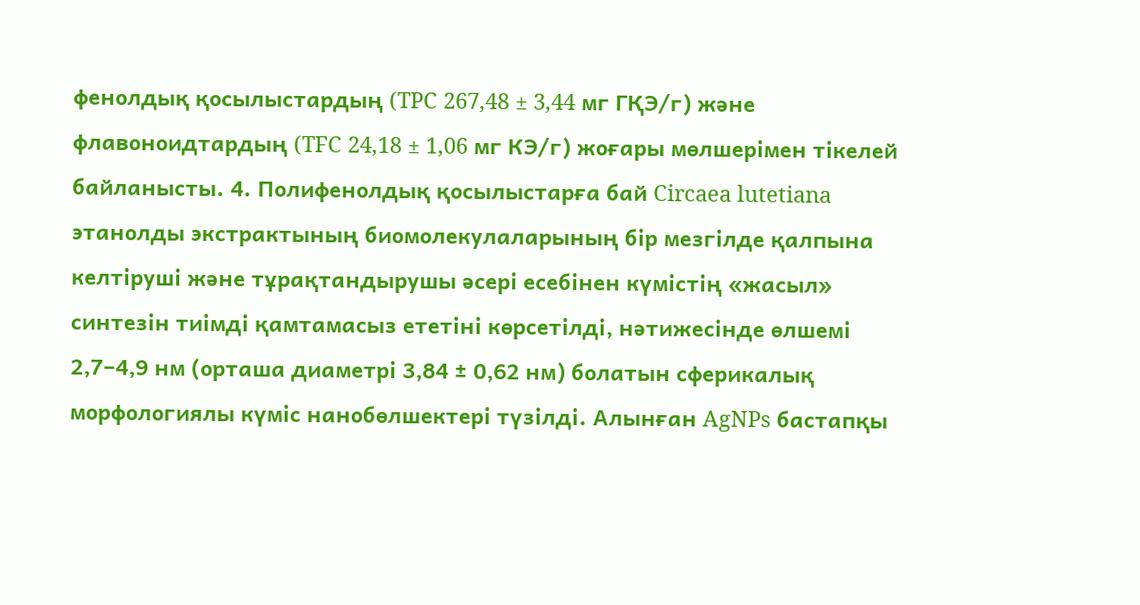фенолдық қосылыстардың (TPC 267,48 ± 3,44 мг ГҚЭ/г) және флавоноидтардың (TFC 24,18 ± 1,06 мг КЭ/г) жоғары мөлшерімен тікелей байланысты. 4. Полифенолдық қосылыстарға бай Circaea lutetiana этанолды экстрактының биомолекулаларының бір мезгілде қалпына келтіруші және тұрақтандырушы әсері есебінен күмістің «жасыл» синтезін тиімді қамтамасыз ететіні көрсетілді, нәтижесінде өлшемі 2,7–4,9 нм (орташа диаметрі 3,84 ± 0,62 нм) болатын сферикалық морфологиялы күміс нанобөлшектері түзілді. Алынған AgNPs бастапқы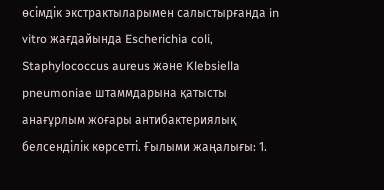өсімдік экстрактыларымен салыстырғанда in vitro жағдайында Escherichia coli, Staphylococcus aureus және Klebsiella pneumoniae штаммдарына қатысты анағұрлым жоғары антибактериялық белсенділік көрсетті. Ғылыми жaңaлығы: 1.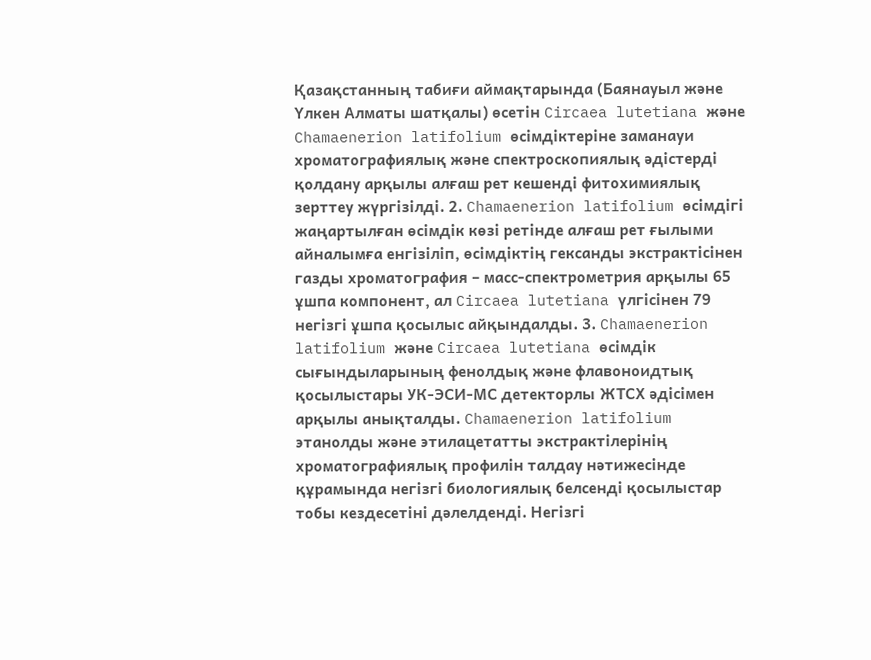Қазақстанның табиғи аймақтарында (Баянауыл және Үлкен Алматы шатқалы) өсетін Circaea lutetiana және Chamaenerion latifolium өсімдіктеріне заманауи хроматографиялық және спектроскопиялық әдістерді қолдану арқылы алғаш рет кешенді фитохимиялық зерттеу жүргізілді. 2. Chamaenerion latifolium өсімдігі жаңартылған өсімдік көзі ретінде алғаш рет ғылыми айналымға енгізіліп, өсімдіктің гександы экстрактісінен газды хроматография – масс-спектрометрия арқылы 65 ұшпа компонент, ал Circaea lutetiana үлгісінен 79 негізгі ұшпа қосылыс айқындалды. 3. Chamaenerion latifolium және Circaea lutetiana өсімдік сығындыларының фенолдық және флавоноидтық қосылыстары УК-ЭСИ-МС детекторлы ЖТСХ әдісімен арқылы анықталды. Chamaenerion latifolium этанолды және этилацетатты экстрактілерінің хроматографиялық профилін талдау нәтижесінде құрамында негізгі биологиялық белсенді қосылыстар тобы кездесетіні дәлелденді. Негізгі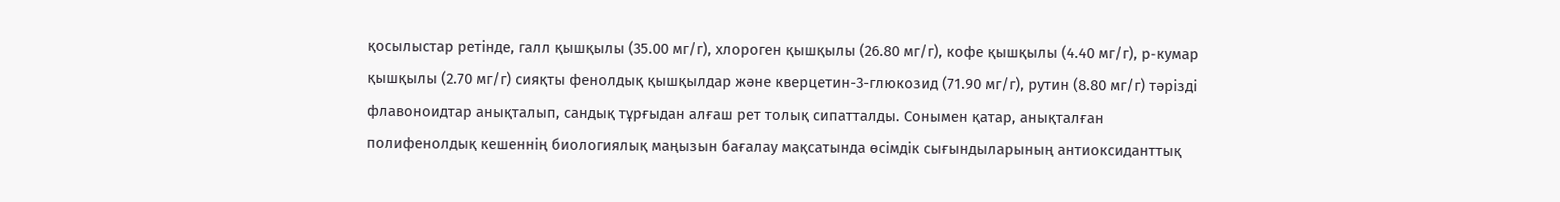қосылыстар ретінде, галл қышқылы (35.00 мг/г), хлороген қышқылы (26.80 мг/г), кофе қышқылы (4.40 мг/г), p-кумар қышқылы (2.70 мг/г) сияқты фенолдық қышқылдар және кверцетин-3-глюкозид (71.90 мг/г), рутин (8.80 мг/г) тәрізді флавоноидтар анықталып, сандық тұрғыдан алғаш рет толық сипатталды. Сонымен қатар, анықталған полифенолдық кешеннің биологиялық маңызын бағалау мақсатында өсімдік сығындыларының антиоксиданттық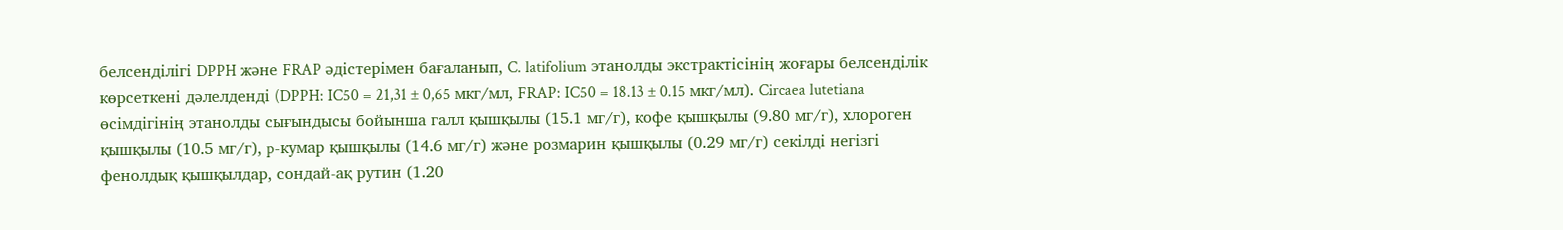белсенділігі DPPH және FRAP әдістерімен бағаланып, C. latifolium этанолды экстрактісінің жоғары белсенділік көрсеткені дәлелденді (DPPH: IC50 = 21,31 ± 0,65 мкг/мл, FRAP: IC50 = 18.13 ± 0.15 мкг/мл). Circaea lutetiana өсімдігінің этанолды сығындысы бойынша галл қышқылы (15.1 мг/г), кофе қышқылы (9.80 мг/г), хлороген қышқылы (10.5 мг/г), p-кумар қышқылы (14.6 мг/г) және розмарин қышқылы (0.29 мг/г) секілді негізгі фенолдық қышқылдар, сондай-ақ рутин (1.20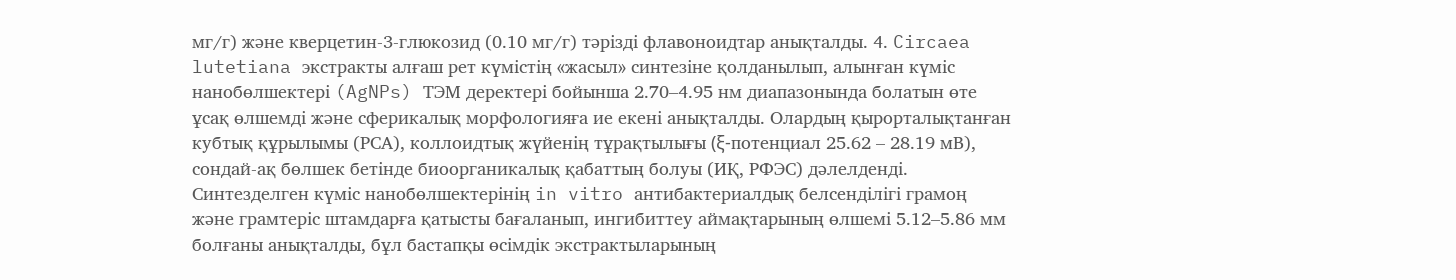мг/г) және кверцетин-3-глюкозид (0.10 мг/г) тәрізді флавоноидтар анықталды. 4. Circaea lutetiana экстракты алғаш рет күмістің «жасыл» синтезіне қолданылып, алынған күміс нанобөлшектері (AgNPs) ТЭМ деректері бойынша 2.70–4.95 нм диапазонында болатын өте ұсақ өлшемді және сферикалық морфологияға ие екені анықталды. Олардың қырорталықтанған кубтық құрылымы (РСА), коллоидтық жүйенің тұрақтылығы (ξ-потенциал 25.62 – 28.19 мВ), сондай-ақ бөлшек бетінде биоорганикалық қабаттың болуы (ИҚ, РФЭС) дәлелденді. Синтезделген күміс нанобөлшектерінің in vitro антибактериалдық белсенділігі грамоң және грамтеріс штамдарға қатысты бағаланып, ингибиттеу аймақтарының өлшемі 5.12–5.86 мм болғаны анықталды, бұл бастапқы өсімдік экстрактыларының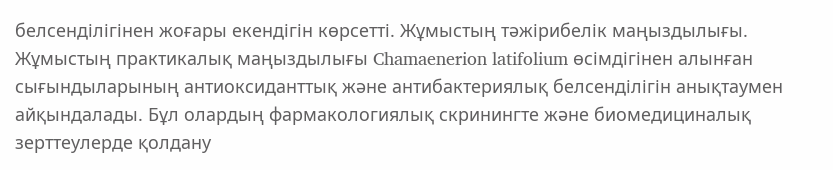белсенділігінен жоғары екендігін көрсетті. Жұмыстың тәжірибелік маңыздылығы. Жұмыстың практикалық маңыздылығы Chamaenerion latifolium өсімдігінен алынған сығындыларының антиоксиданттық және антибактериялық белсенділігін анықтаумен айқындалады. Бұл олардың фармакологиялық скринингте және биомедициналық зерттеулерде қолдану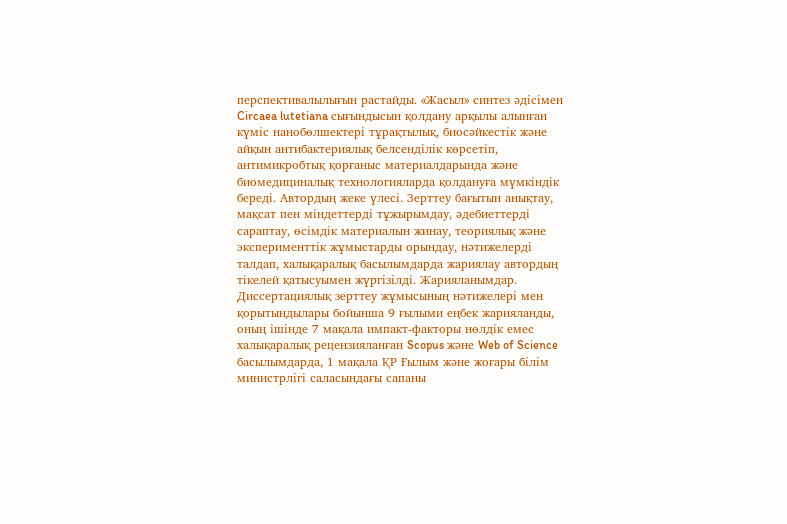перспективалылығын растайды. «Жасыл» синтез әдісімен Circaea lutetiana сығындысын қолдану арқылы алынған күміс нанобөлшектері тұрақтылық, биосәйкестік және айқын антибактериялық белсенділік көрсетіп, антимикробтық қорғаныс материалдарында және биомедициналық технологияларда қолдануға мүмкіндік береді. Автордың жеке үлесі. Зерттеу бағытын анықтау, мақсат пен міндеттерді тұжырымдау, әдебиеттерді сараптау, өсімдік материалын жинау, теориялық және эксперименттік жұмыстарды орындау, нәтижелерді талдап, халықаралық басылымдарда жариялау автордың тікелей қатысуымен жүргізілді. Жарияланымдар. Диссертациялық зерттеу жұмысының нәтижелері мен қорытындылары бойынша 9 ғылыми еңбек жарияланды, оның ішінде 7 мақала импакт-факторы нөлдік емес халықаралық рецензияланған Scopus және Web of Science басылымдарда, 1 мақала ҚР Ғылым және жоғары білім министрлігі саласындағы сапаны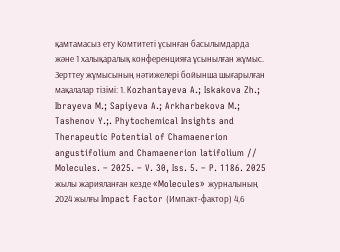қамтамасыз ету Комтитеті ұсынған басылымдарда және 1 халықаралық конференцияға ұсынылған жұмыс. Зерттеу жұмысының нәтижелері бойынша шығарылған мақалалар тізімі: 1. Kozhantayeva A.; Iskakova Zh.; Ibrayeva M.; Sapiyeva A.; Arkharbekova M.; Tashenov Y.;. Phytochemical Insights and Therapeutic Potential of Chamaenerion angustifolium and Chamaenerion latifolium // Molecules. – 2025. – V. 30, Iss. 5. – P. 1186. 2025 жылы жарияланған кезде «Molecules» журналының 2024 жылғы Impact Factor (Импакт-фактор) 4,6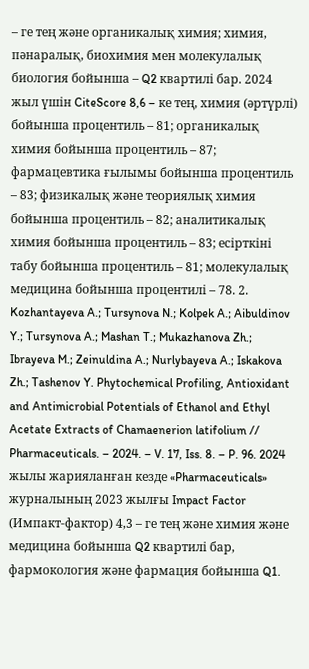– ге тең және органикалық химия; химия, пәнаралық, биохимия мен молекулалық биология бойынша – Q2 квартилі бар. 2024 жыл үшін CiteScore 8,6 – ке тең, химия (әртүрлі) бойынша процентиль – 81; органикалық химия бойынша процентиль – 87; фармацевтика ғылымы бойынша процентиль – 83; физикалық және теориялық химия бойынша процентиль – 82; аналитикалық химия бойынша процентиль – 83; есірткіні табу бойынша процентиль – 81; молекулалық медицина бойынша процентилі – 78. 2. Kozhantayeva A.; Tursynova N.; Kolpek A.; Aibuldinov Y.; Tursynova A.; Mashan T.; Mukazhanova Zh.; Ibrayeva M.; Zeinuldina A.; Nurlybayeva A.; Iskakova Zh.; Tashenov Y. Phytochemical Profiling, Antioxidant and Antimicrobial Potentials of Ethanol and Ethyl Acetate Extracts of Chamaenerion latifolium // Pharmaceuticals. – 2024. – V. 17, Iss. 8. – P. 96. 2024 жылы жарияланған кезде «Pharmaceuticals» журналының 2023 жылғы Impact Factor (Импакт-фактор) 4,3 – ге тең және химия және медицина бойынша Q2 квартилі бар, фармокология және фармация бойынша Q1.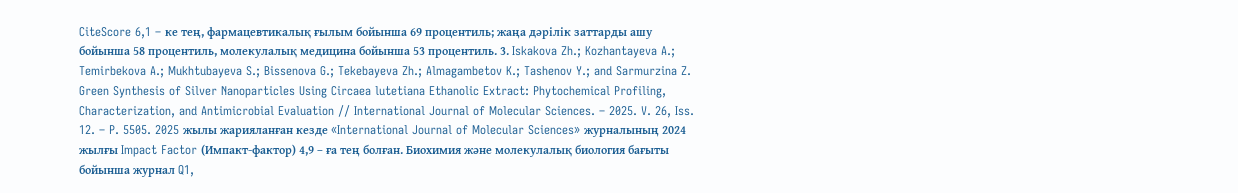CiteScore 6,1 – ке тең, фармацевтикалық ғылым бойынша 69 процентиль; жаңа дәрілік заттарды ашу бойынша 58 процентиль, молекулалық медицина бойынша 53 процентиль. 3. Iskakova Zh.; Kozhantayeva A.; Temirbekova A.; Mukhtubayeva S.; Bissenova G.; Tekebayeva Zh.; Almagambetov K.; Tashenov Y.; and Sarmurzina Z. Green Synthesis of Silver Nanoparticles Using Circaea lutetiana Ethanolic Extract: Phytochemical Profiling, Characterization, and Antimicrobial Evaluation // International Journal of Molecular Sciences. – 2025. V. 26, Iss. 12. – P. 5505. 2025 жылы жарияланған кезде «International Journal of Molecular Sciences» журналының 2024 жылғы Impact Factor (Импакт-фактор) 4,9 – ға тең болған. Биохимия және молекулалық биология бағыты бойынша журнал Q1,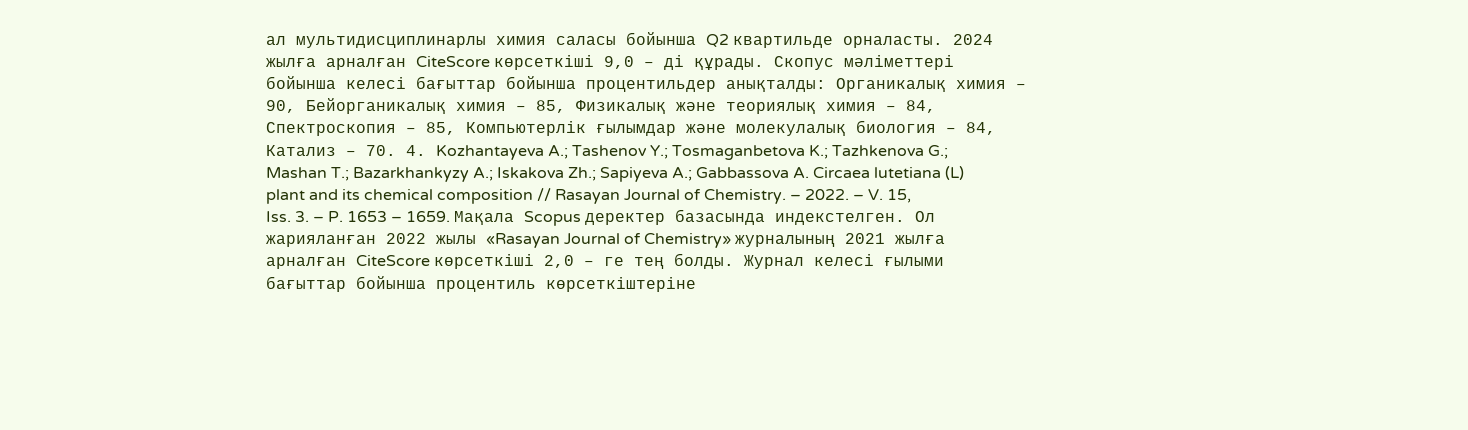ал мультидисциплинарлы химия саласы бойынша Q2 квартильде орналасты. 2024 жылға арналған CiteScore көрсеткіші 9,0 – ді құрады. Скопус мәліметтері бойынша келесі бағыттар бойынша процентильдер анықталды: Органикалық химия – 90, Бейорганикалық химия – 85, Физикалық және теориялық химия – 84, Спектроскопия – 85, Компьютерлік ғылымдар және молекулалық биология – 84, Катализ – 70. 4. Kozhantayeva A.; Tashenov Y.; Tosmaganbetova K.; Tazhkenova G.; Mashan T.; Bazarkhankyzy A.; Iskakova Zh.; Sapiyeva A.; Gabbassova A. Circaea lutetiana (L) plant and its chemical composition // Rasayan Journal of Chemistry. – 2022. – V. 15, Iss. 3. – P. 1653 – 1659. Мақала Scopus деректер базасында индекстелген. Ол жарияланған 2022 жылы «Rasayan Journal of Chemistry» журналының 2021 жылға арналған CiteScore көрсеткіші 2,0 – ге тең болды. Журнал келесі ғылыми бағыттар бойынша процентиль көрсеткіштеріне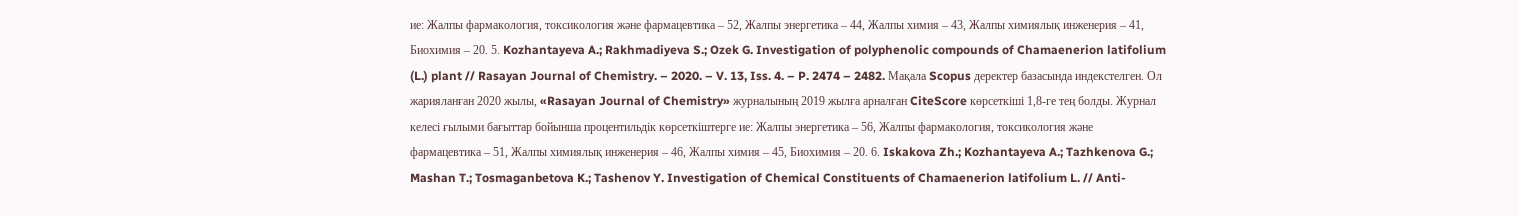ие: Жалпы фармакология, токсикология және фармацевтика – 52, Жалпы энергетика – 44, Жалпы химия – 43, Жалпы химиялық инженерия – 41, Биохимия – 20. 5. Kozhantayeva A.; Rakhmadiyeva S.; Ozek G. Investigation of polyphenolic compounds of Chamaenerion latifolium (L.) plant // Rasayan Journal of Chemistry. – 2020. – V. 13, Iss. 4. – P. 2474 – 2482. Мақала Scopus деректер базасында индекстелген. Ол жарияланған 2020 жылы, «Rasayan Journal of Chemistry» журналының 2019 жылға арналған CiteScore көрсеткіші 1,8-ге тең болды. Журнал келесі ғылыми бағыттар бойынша процентильдік көрсеткіштерге ие: Жалпы энергетика – 56, Жалпы фармакология, токсикология және фармацевтика – 51, Жалпы химиялық инженерия – 46, Жалпы химия – 45, Биохимия – 20. 6. Iskakova Zh.; Kozhantayeva A.; Tazhkenova G.; Mashan T.; Tosmaganbetova K.; Tashenov Y. Investigation of Chemical Constituents of Chamaenerion latifolium L. // Anti-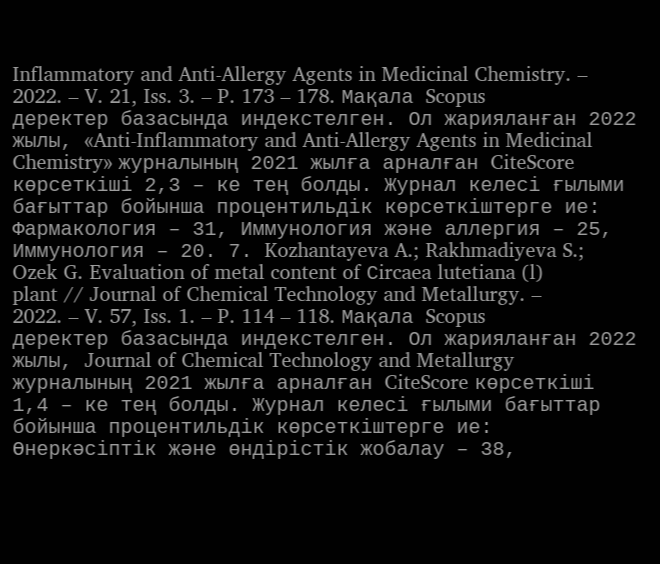Inflammatory and Anti-Allergy Agents in Medicinal Chemistry. – 2022. – V. 21, Iss. 3. – P. 173 – 178. Мақала Scopus деректер базасында индекстелген. Ол жарияланған 2022 жылы, «Anti-Inflammatory and Anti-Allergy Agents in Medicinal Chemistry» журналының 2021 жылға арналған CiteScore көрсеткіші 2,3 – ке тең болды. Журнал келесі ғылыми бағыттар бойынша процентильдік көрсеткіштерге ие: Фармакология – 31, Иммунология және аллергия – 25, Иммунология – 20. 7. Kozhantayeva A.; Rakhmadiyeva S.; Ozek G. Evaluation of metal content of Сircaea lutetiana (l) plant // Journal of Chemical Technology and Metallurgy. – 2022. – V. 57, Iss. 1. – P. 114 – 118. Мақала Scopus деректер базасында индекстелген. Ол жарияланған 2022 жылы, Journal of Chemical Technology and Metallurgy журналының 2021 жылға арналған CiteScore көрсеткіші 1,4 – ке тең болды. Журнал келесі ғылыми бағыттар бойынша процентильдік көрсеткіштерге ие: Өнеркәсіптік және өндірістік жобалау – 38,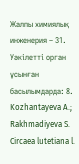Жалпы химиялық инженерия – 31. Уәкілетті орган ұсынған басылымдарда: 8. Kozhantayeva A.; Rakhmadiyeva S. Circaea lutetiana l.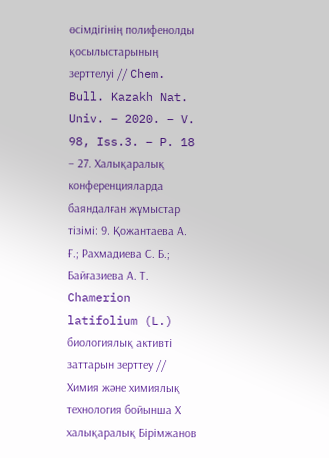өсімдігінің полифенолды қосылыстарының зерттелуі // Chem. Bull. Kazakh Nat. Univ. – 2020. – V. 98, Iss.3. – P. 18 – 27. Халықаралық конференцияларда баяндалған жұмыстар тізімі: 9. Қожантаева А. Ғ.; Рахмадиева С. Б.; Байғазиева А. Т. Chamerion latifolium (L.) биологиялық активті заттарын зерттеу // Химия және химиялық технология бойынша Х халықаралық Бірімжанов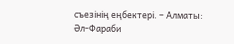съезінің еңбектері. – Алматы: Әл-Фараби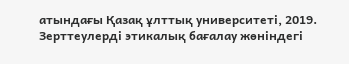атындағы Қазақ ұлттық университеті, 2019.
Зерттеулерді этикалық бағалау жөніндегі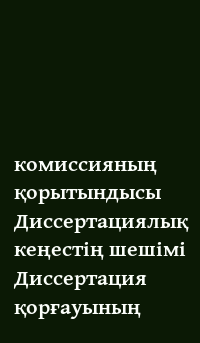комиссияның қорытындысы
Диссертациялық кеңестің шешімі
Диссертация қорғауының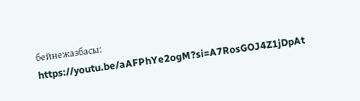бейнежазбасы: https://youtu.be/aAFPhYe2ogM?si=A7RosGOJ4Z1jDpAt